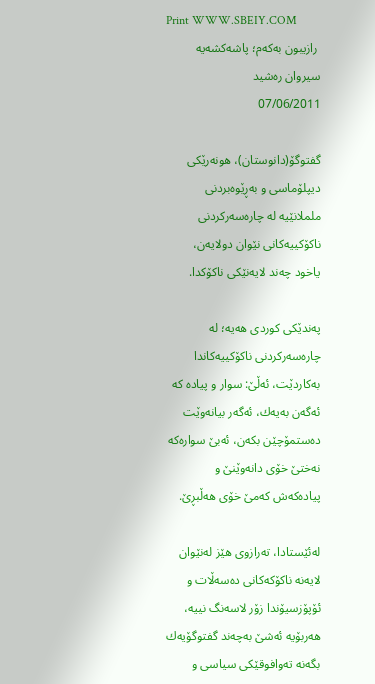Print WWW.SBEIY.COM
 رازیبون به‌كه‌م؛ پاشه‌كشه‌یه‌
سیروان ره‌شید
07/06/2011

گفتوگۆ(دانوستان)، هونه‌رێكی دیپلۆماسی ‌و به‌ڕێوه‌بردنی ململانێیه‌ له‌ چاره‌سه‌ركردنی ناكۆكییه‌كانی نێوان دولایه‌ن، یاخود چه‌ند لایه‌نێكی ناكۆكدا.

په‌ندێكی كوردی هه‌یه‌؛ له‌ چاره‌سه‌ركردنی ناكۆكییه‌كاندا به‌كاردێت، ئه‌ڵێ: سوار و پیاده‌ كه‌ ئه‌گه‌ن به‌یه‌ك، ئه‌گه‌ر بیانه‌وێت ده‌ستمۆچێن بكه‌ن، ئه‌بێ سواره‌كه‌ نه‌ختێ خۆی دانه‌وێنێ ‌و پیاده‌كه‌ش كه‌مێ خۆی هه‌ڵبڕێ.

له‌ئێستادا، ته‌رازوی هێز له‌نێوان لایه‌نه‌ ناكۆكه‌كانی ده‌سه‌ڵات ‌و ئۆپۆزسیۆندا زۆر لاسه‌نگ نییه‌، هه‌ربۆیه‌ ئه‌شێ به‌چه‌ند گفتوگۆیه‌ك بگه‌نه‌ ته‌وافوقێكی سیاسی ‌و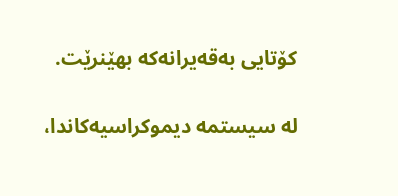كۆتایی به‌قه‌یرانه‌كه‌ بهێنرێت.

له‌ سیستمه‌ دیموكراسیه‌كاندا،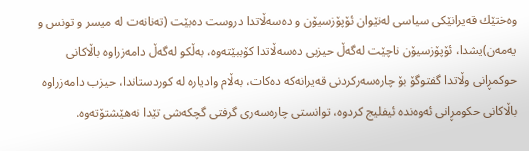وه‌ختێك قه‌یرانێكی سیاسی له‌نێوان ئۆپۆزسیۆن ‌و ده‌سه‌ڵاتدا دروست ده‌بێت (ته‌نانه‌ت له‌ میسر و تونس ‌و یه‌مه‌ن)یشدا، ئۆپۆزسیۆن ناچێت له‌گه‌ڵ حیزبی ده‌سه‌ڵاتدا كۆببێته‌وه‌، به‌ڵكو له‌گه‌ڵ دامه‌زراوه‌ باڵاكانی حوكمڕانی وڵاتدا گفتوگۆ بۆ چاره‌سه‌ركردنی قه‌یرانه‌كه‌ ده‌كات، به‌ڵام وادیاره‌ له‌ كوردستاندا، حیزب دامه‌زراوه‌ باڵاكانی حكومڕانی ئه‌وه‌نده‌ ئیفلیج كردوه‌، توانستی چاره‌سه‌ری گرفتی گچكه‌شی تێدا نه‌هێشتۆته‌وه‌.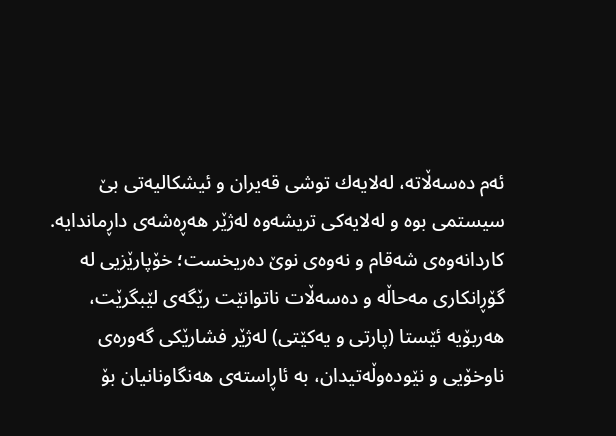ئه‌م ده‌سه‌ڵاته‌، له‌لایه‌ك توشی قه‌یران ‌و ئیشكالیه‌تی بێ سیستمی بوه‌ و له‌لایه‌كی تریشه‌وه‌ له‌ژێر هه‌ڕه‌شه‌ی داڕماندایه‌. كاردانه‌وه‌ی شه‌قام ‌و نه‌وه‌ی نوێ ده‌ریخست؛ خۆپارێزیی له‌ گۆڕانكاری مه‌حاڵه‌ و ده‌سه‌ڵات ناتوانێت رێگه‌ی لێبگرێت، هه‌ربۆیه‌ ئێستا (پارتی ‌و یه‌كێتی) له‌ژێر فشارێكی گه‌وره‌ی ناوخۆیی ‌و نێوده‌وڵه‌تیدان، به‌ ئاڕاسته‌ی هه‌نگاونانیان بۆ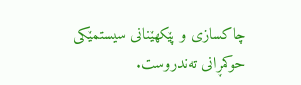چاكسازی ‌و پێكهێنانی سیستمێكی حوكمڕانی‌ ته‌ندروست.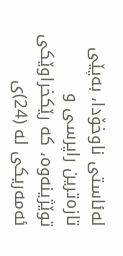له‌ئاستی ناوخۆدا، به‌پێی تازه‌ترین راپرسی ‌و توێژینه‌وه‌، كه‌ رێكخراوێكی‌ ئه‌مه‌ریكی له‌ (24)ی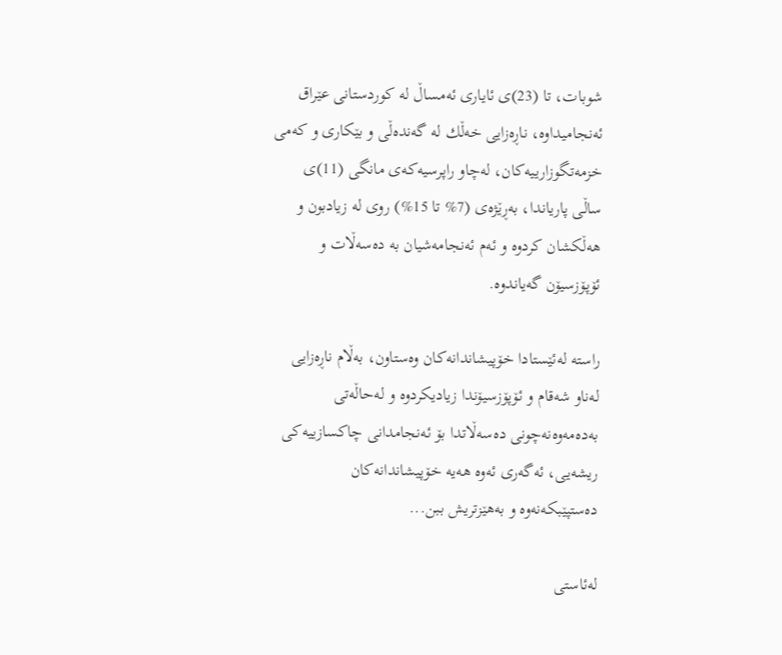شوبات، تا (23)ی ئایاری ئه‌مساڵ له‌ كوردستانی عێراق ئه‌نجامیداوه‌، ناڕه‌زایی خه‌ڵك له‌ گه‌نده‌ڵی ‌و بێكاری ‌و كه‌می خزمه‌تگوزارییه‌كان، له‌چاو راپرسیه‌كه‌ی‌ مانگی (11)ی ساڵی پاریاندا، به‌ڕێژه‌ی (7% تا 15%) روی له‌ زیادبون ‌و هه‌ڵكشان كردوه‌ ‌و ئه‌م ئه‌نجامه‌شیان به‌ ده‌سه‌ڵات ‌و ئۆپۆزسیۆن گه‌یاندوه‌.

راسته‌ له‌ئێستادا خۆپیشاندانه‌كان وه‌ستاون، به‌ڵام ناڕه‌زایی له‌ناو شه‌قام ‌و ئۆپۆزسیۆندا زیادیكردوه‌ ‌و له‌حاڵه‌تی به‌ده‌مه‌وه‌نه‌چونی ده‌سه‌ڵاتدا بۆ ئه‌نجامدانی چاكسازییه‌كی ریشه‌یی، ئه‌گه‌ری ئه‌وه‌ هه‌یه‌ خۆپیشاندانه‌كان ده‌ستپێبكه‌نه‌وه‌ و به‌هێزتریش ببن...

له‌ئاستی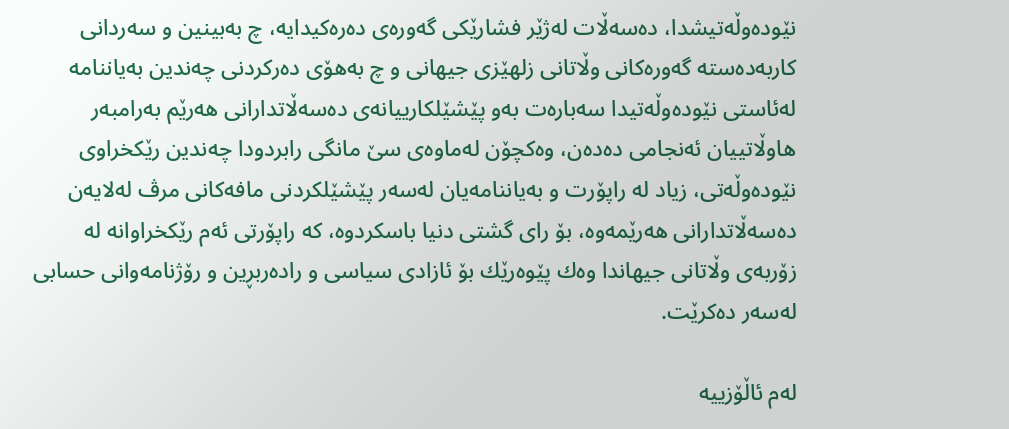نێوده‌وڵه‌تیشدا، ده‌سه‌ڵات له‌ژێر فشارێكی گه‌وره‌ی ده‌ره‌كیدایه‌، چ به‌بینین ‌و سه‌ردانی كاربه‌ده‌سته‌ گه‌وره‌كانی وڵاتانی زلهێزی جیهانی ‌و چ به‌هۆی ده‌ركردنی چه‌ندین به‌یاننامه‌ له‌ئاستی نێوده‌وڵه‌تیدا سه‌باره‌ت به‌و پێشێلكارییانه‌ی ده‌سه‌ڵاتدارانی هه‌رێم به‌رامبه‌ر هاوڵاتییان ئه‌نجامی ده‌ده‌ن، وه‌كچۆن له‌ماوه‌ی سێ‌ مانگی رابردودا چه‌ندین رێكخراوی نێوده‌وڵه‌تی، زیاد له‌ راپۆرت ‌و ‌به‌یاننامه‌یان له‌سه‌ر پێشێلكردنی‌ مافه‌كانی‌ مرڤ له‌لایه‌ن ده‌سه‌ڵاتدارانی‌ هه‌رێمه‌وه‌، بۆ رای‌ گشتی‌ دنیا باسكردوه‌، كه‌ راپۆرتی‌ ئه‌م رێكخراوانه‌ له‌ زۆربه‌ی‌ وڵاتانی‌ جیهاندا وه‌ك پێوه‌رێك بۆ ئازادی سیاسی ‌و راده‌ربڕین ‌و ‌رۆژنامه‌وانی‌ حسابی له‌سه‌ر ده‌كرێت.

له‌م ئاڵۆزییه‌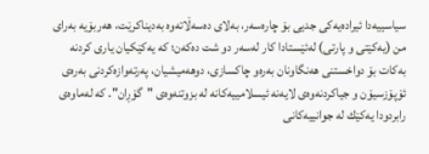سیاسییه‌دا ئیراده‌یه‌كی جدیی بۆ چاره‌سه‌ر، به‌لای ده‌سه‌ڵاته‌وه‌ به‌دیناكرێت، هه‌ربۆیه‌ به‌رای‌ من (یه‌كێتی ‌و پارتی) له‌ئێستادا كار له‌سه‌ر دو شت ده‌كه‌ن؛ كه‌ یه‌كێكیان یاری كردنه‌ به‌كات بۆ دواخستنی‌ هه‌نگاونان به‌ره‌و چاكسازی‌، دوهه‌میشیان، په‌رته‌وازه‌كردنی به‌ره‌ی ئۆپۆزسیۆن ‌و جیاكردنه‌وه‌ی لایه‌نه‌ ئیسلامییه‌كانه‌ له‌ بزوتنه‌وه‌ی "گۆڕان". كه‌ له‌ماوه‌ی رابردودا یه‌كێك له‌ جوانییه‌كانی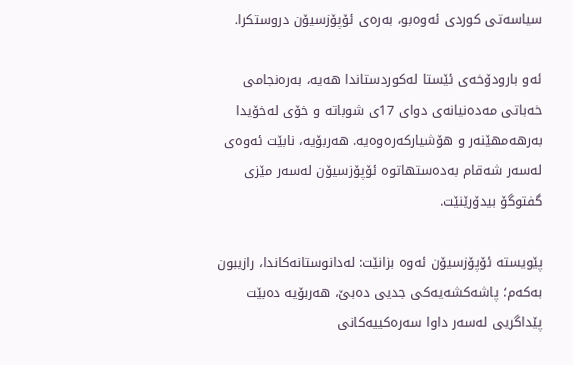سیاسه‌تی كوردی ئه‌وه‌بو، به‌ره‌ی ئۆپۆزسیۆن دروستكرا.

ئه‌و بارودۆخه‌ی‌ ئێستا له‌كوردستاندا هه‌یه‌، به‌ره‌نجامی‌ خه‌باتی‌ مه‌ده‌نیانه‌ی‌ دوای‌ 17ی‌ شوباته‌ و خۆی‌ له‌خۆیدا به‌رهه‌مهێنه‌ر و هۆشیاركه‌ره‌وه‌یه‌. هه‌ربۆیه‌، نابێت ئه‌وه‌ی‌ له‌سه‌ر شه‌قام به‌ده‌ستهاتوه‌ ئۆپۆزسیۆن له‌سه‌ر مێزی‌ گفتوگۆ بیدۆرێنێت.

پێویسته‌ ئۆپۆزسیۆن ئه‌وه‌ بزانێت: له‌دانوستانه‌كاندا، رازیبون به‌كه‌م؛ پاشه‌كشه‌یه‌كی جدیی ده‌بێ، هه‌ربۆیه‌ ده‌بێت پێداگریی له‌سه‌ر داوا سه‌ره‌كییه‌كانی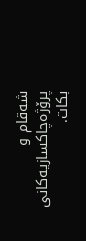شه‌قام ‌و پرۆژه‌چاكسازیه‌كانی‌ بكات.